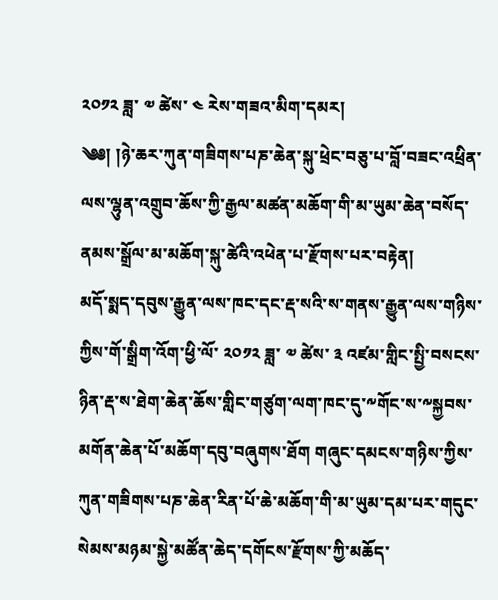༢༠༡༢ ཟླ་ ༧ ཚེས་ ༤ རེས་གཟའ་མིག་དམར།
༄༅། །ཉེ་ཆར་ཀུན་གཟིགས་པཎ་ཆེན་སྐུ་ཕྲེང་བཅུ་པ་བློ་བཟང་འཕྲིན་ལས་ལྷུན་འགྲུབ་ཆོས་ཀྱི་རྒྱལ་མཚན་མཆོག་གི་མ་ཡུམ་ཆེན་བསོད་ནམས་སྒྲོལ་མ་མཆོག་སྐུ་ཚེའི་འཕེན་པ་རྫོགས་པར་བརྟེན།
མདོ་སྨད་དབུས་རྒྱུན་ལས་ཁང་དང་རྡ་སའི་ས་གནས་རྒྱུན་ལས་གཉིས་ཀྱིས་གོ་སྒྲིག་འོག་ཕྱི་ལོ་ ༢༠༡༢ ཟླ་ ༧ ཚེས་ ༣ འཛམ་གླིང་སྤྱི་བསངས་ཉིན་རྡ་ས་ཐེག་ཆེན་ཆོས་གླིང་གཙུག་ལག་ཁང་དུ་༸གོང་ས་༸སྐྱབས་མགོན་ཆེན་པོ་མཆོག་དབུ་བཞུགས་ཐོག གཞུང་དམངས་གཉིས་ཀྱིས་ཀུན་གཟིགས་པཎ་ཆེན་རིན་པོ་ཆེ་མཆོག་གི་མ་ཡུམ་དམ་པར་གདུང་སེམས་མཉམ་སྐྱེ་མཚོན་ཆེད་དགོངས་རྫོགས་ཀྱི་མཆོད་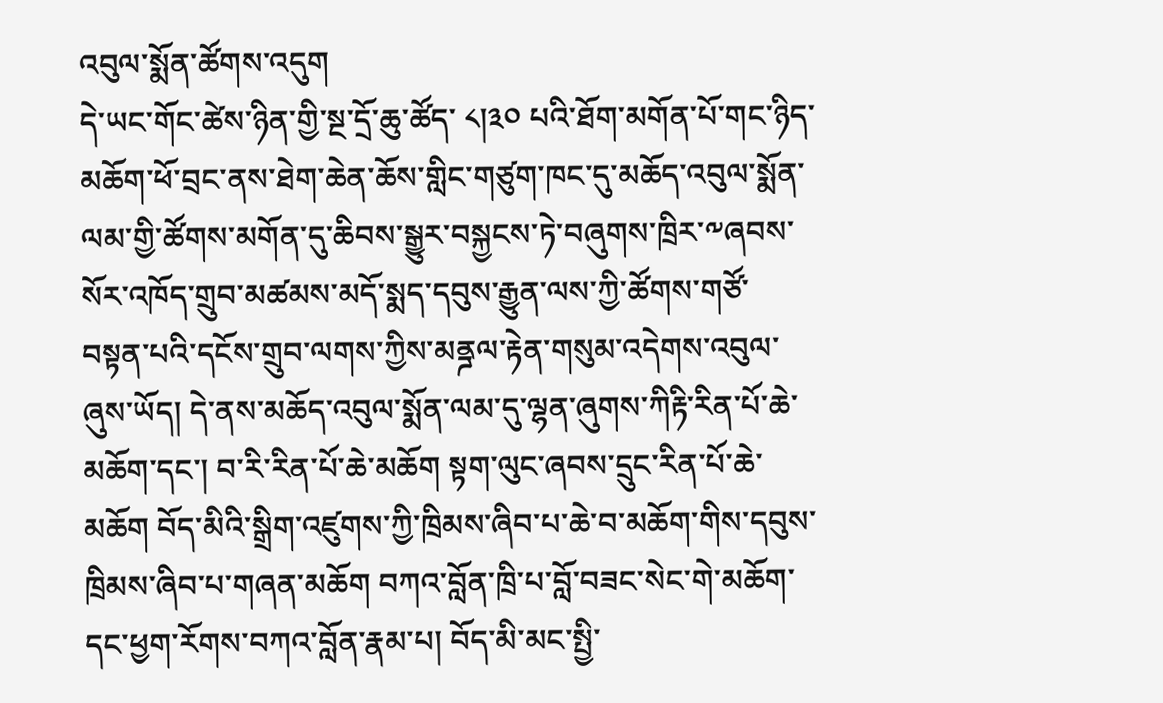འབུལ་སྨོན་ཚོགས་འདུག
དེ་ཡང་གོང་ཚེས་ཉིན་གྱི་སྔ་དྲོ་ཆུ་ཚོད་ ༨།༣༠ པའི་ཐོག་མགོན་པོ་གང་ཉིད་མཆོག་ཕོ་བྲང་ནས་ཐེག་ཆེན་ཆོས་གླིང་གཙུག་ཁང་དུ་མཆོད་འབུལ་སྨོན་ལམ་གྱི་ཚོགས་མགོན་དུ་ཆིབས་སྒྱུར་བསྐྱངས་ཏེ་བཞུགས་ཁྲིར་༸ཞབས་སོར་འཁོད་གྲུབ་མཚམས་མདོ་སྨད་དབུས་རྒྱུན་ལས་ཀྱི་ཚོགས་གཙོ་བསྟན་པའི་དངོས་གྲུབ་ལགས་ཀྱིས་མནྜལ་རྟེན་གསུམ་འདེགས་འབུལ་ཞུས་ཡོད། དེ་ནས་མཆོད་འབུལ་སྨོན་ལམ་དུ་ལྷན་ཞུགས་ཀིརྟི་རིན་པོ་ཆེ་མཆོག་དང་། བ་རི་རིན་པོ་ཆེ་མཆོག སྟག་ལུང་ཞབས་དྲུང་རིན་པོ་ཆེ་མཆོག བོད་མིའི་སྒྲིག་འཛུགས་ཀྱི་ཁྲིམས་ཞིབ་པ་ཆེ་བ་མཆོག་གིས་དབུས་ཁྲིམས་ཞིབ་པ་གཞན་མཆོག བཀའ་བློན་ཁྲི་པ་བློ་བཟང་སེང་གེ་མཆོག་དང་ཕྱག་རོགས་བཀའ་བློན་རྣམ་པ། བོད་མི་མང་སྤྱི་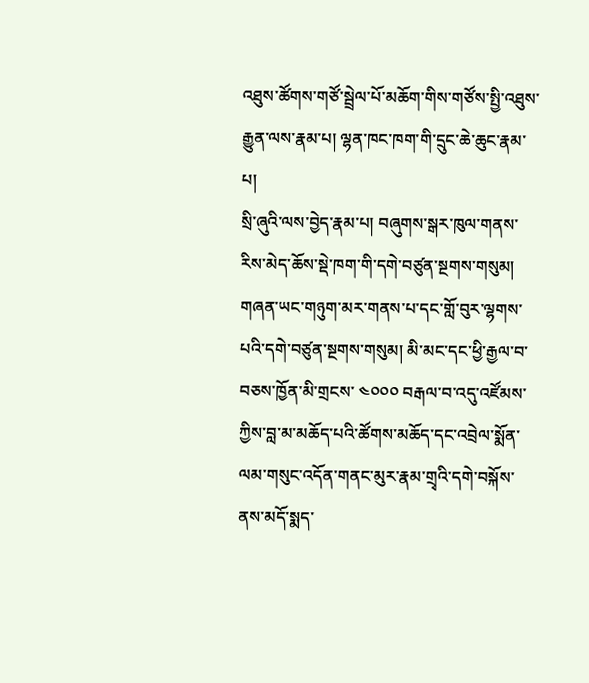འཐུས་ཚོགས་གཙོ་སྦྲེལ་པོ་མཆོག་གིས་གཙོས་སྤྱི་འཐུས་རྒྱུན་ལས་རྣམ་པ། ལྷན་ཁང་ཁག་གི་དྲུང་ཆེ་ཆུང་རྣམ་པ།
སྲི་ཞུའི་ལས་བྱེད་རྣམ་པ། བཞུགས་སྒར་ཁུལ་གནས་རིས་མེད་ཆོས་སྡེ་ཁག་གི་དགེ་བཙུན་སྔགས་གསུམ། གཞན་ཡང་གཉུག་མར་གནས་པ་དང་གློ་བུར་ལྷགས་པའི་དགེ་བཙུན་སྔགས་གསུམ། མི་མང་དང་ཕྱི་རྒྱལ་བ་བཅས་ཁྱོན་མི་གྲངས་ ༤༠༠༠ བརྒལ་བ་འདུ་འཛོམས་ཀྱིས་བླ་མ་མཆོད་པའི་ཚོགས་མཆོད་དང་འབྲེལ་སྨོན་ལམ་གསུང་འདོན་གནང་མུར་རྣམ་གྲྭའི་དགེ་བསྐོས་ནས་མདོ་སྨད་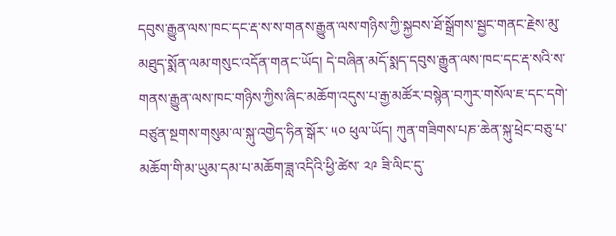དབུས་རྒྱུན་ལས་ཁང་དང་རྡ་ས་ས་གནས་རྒྱུན་ལས་གཉིས་ཀྱི་སྐྱབས་ཐོ་སྒྲོགས་སྦྱང་གནང་རྗེས་མུ་མཐུད་སྨོན་ལམ་གསུང་འདོན་གནང་ཡོད། དེ་བཞིན་མདོ་སྨད་དབུས་རྒྱུན་ལས་ཁང་དང་རྡ་སའི་ས་གནས་རྒྱུན་ལས་ཁང་གཉིས་ཀྱིས་ཞིང་མཆོག་འདུས་པ་རྒྱ་མཚོར་བསྙེན་བཀུར་གསོལ་ཇ་དང་དགེ་བཙུན་སྔགས་གསུམ་ལ་སྐུ་འགྱེད་ཧིན་སྒོར་ ༥༠ ཕུལ་ཡོད། ཀུན་གཟིགས་པཎ་ཆེན་སྐུ་ཕྲེང་བཅུ་པ་མཆོག་གི་མ་ཡུམ་དམ་པ་མཆོག་ཟླ་འདིའི་ཕྱི་ཚེས་ ༢༩ ཟི་ལིང་དུ་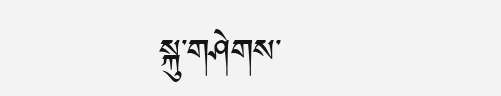སྐུ་གཤེགས་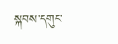སྐབས་དགུང་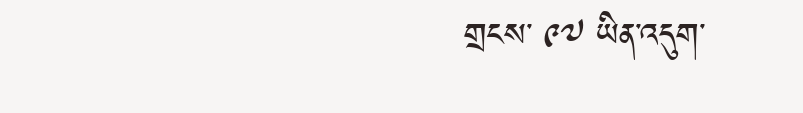གྲངས་ ༩༧ ཡིན་འདུག་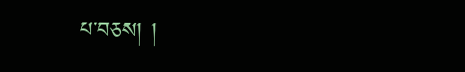པ་བཅས། །